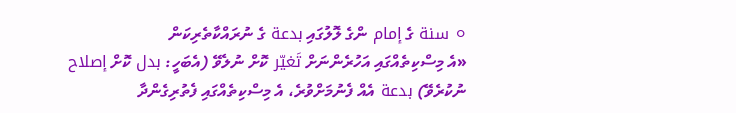⚪ سنة ގެ إمام ންގެ ލޮލުގައި بدعة ގެ ނުރައްކާތެރިކަން
«އެ މިސްކިތެއްގައި އަހުރެންނަށް تَغيّر ކޮށް ނުލެވޭ (އެބަހީ: بدل ކޮށް إصلاح ނުކުރެވޭ) بدعة އެއް ފެނުމަށްވުރެ، އެ މިސްކިތެއްގައި ފެތުރިގެންދާ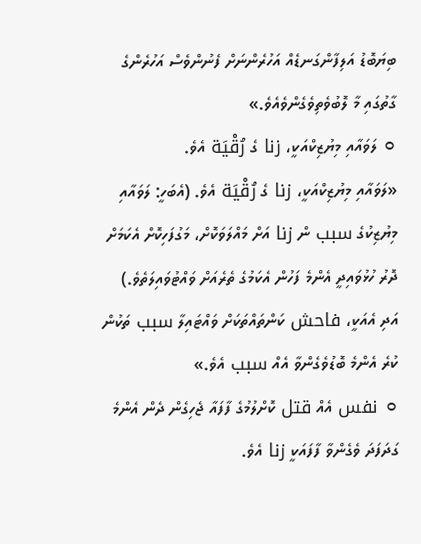ބިޔަބޮޑު އަލިފާންގަނޑެއް އަހުރެންނަށް ފެނުންވެސް އަހުރެންގެ ގާތުގައި މާ ލޮބުވެތިވެގެންވެއެވެ.»
⚪ ލަވައާއި މިޔުޒިކްއަކީ، زنا ގެ رُقْيَة އެވެ.
«ލަވައާއި މިޔުޒިކްއަކީ، زنا ގެ رُقْيَة އެވެ. (އެބަހީ: ލަވައާއި މިޔުޒިކުގެ سبب ން زنا އަށް މައްލަވަކޮށް، މަގުފަހިކޮށް އެކަމަށް ދޮރު ހުޅުވައިދީ އެންމެ ފަހުން އެކަމުގެ ތެރެއަށް ވައްޓުވައިލަތެވެ.) އަދި އެއަކީ، فاحش ކަންތައްތަކަށް ވައްޓައިލާ سبب ތަކުން ކުރެ އެންމެ ބޮޑުވެގެންވާ އެއް سبب އެވެ.»
⚪ نفس އެއް قتل ކޮށްލުމުގެ ފާފައާ ޖެހިގެން ދެން އެންމެ ގަދަފަދަ ވެގެންވާ ފާފައަކީ زنا އެވެ.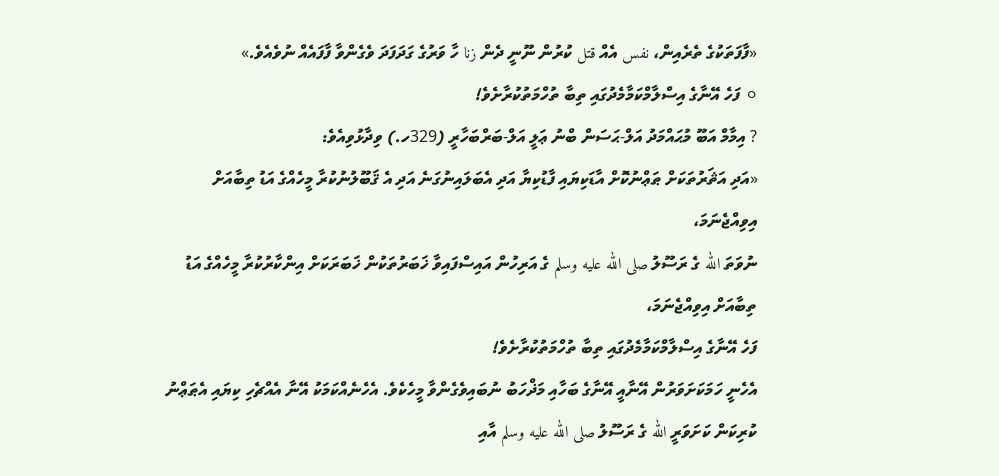«ފާފަތަކުގެ ތެރެއިން، نفس އެއް قتل ކުރުން ނޫނީ ދެން زنا ހާ ވަރުގެ ގަދަފަދަ ވެގެންވާ ފާފައެއް ނުވެއެވެ.»
⚪ ފަހެ އޭނާގެ އިސްލާމްކަމާމެދުގައި ތިބާ ތުހްމަތުކުރާށެވެ!
? އިމާމް އަބޫ މުޙައްމަދު އަލް-ޙަސަން ބްނު ޢަލީ އަލް-ބަރްބަހާރީ (329ހ.) ވިދާޅުވިއެވެ:
«އަދި އަޘަރުތަކަށް ޠަޢްނުކޮށް އާޑަކިޔައި ފާޑުކިޔާ އަދި އެބަލައިނުގަނެ އަދި އެ ޤަބޫލުނުކުރާ މީހެއްގެ އަޑު ތިބާއަށް އިވިއްޖެނަމަ،
ނުވަތަ الله ގެ ރަސޫލު صلى الله عليه وسلم ގެ އަރިހުން އައިސްފައިވާ ޚަބަރުތަކުން ޚަބަރަކަށް އިންކާރުކުރާ މީހެއްގެ އަޑު ތިބާއަށް އިވިއްޖެނަމަ،
ފަހެ އޭނާގެ އިސްލާމްކަމާމެދުގައި ތިބާ ތުހްމަތުކުރާށެވެ!
އެހެނީ ހަމަކަށަވަރުން އޭނާއީ އޭނާގެ ބަހާއި މަޛްހަބު ނުބައިވެގެންވާ މީހެކެވެ. އެހެނެއްކަމަކު އޭނާ އެއްޗެހި ކިޔައި އެޠަޢްނު ކުރިކަން ކަށަވަރީ الله ގެ ރަސޫލު صلى الله عليه وسلم އާއި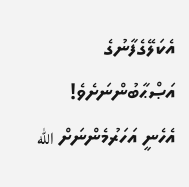އެކަލޭގެފާނުގެ އަޞްޙާބުންނަށެވެ!
އެހެނީ އަހަރުމެންނަށް الله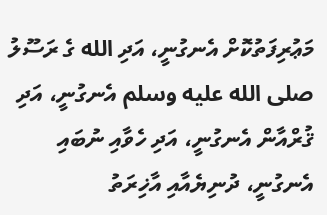މަޢުރިފަތުކޮށް އެނގުނީ، އަދި الله ގެ ރަސޫލު صلى الله عليه وسلم އެނގުނީ، އަދި ޤުރްއާން އެނގުނީ، އަދި ހެވާއި ނުބައި އެނގުނީ، ދުނިޔެއާއި އާޚިރަތު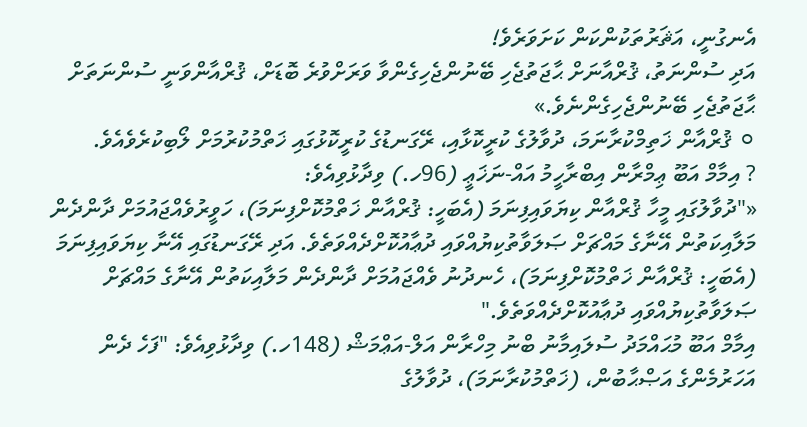އެނގުނީ، އަޘަރުތަކުންކަން ކަށަވަރެވެ!
އަދި ސުންނަތު، ޤުރްއާނަށް ޙާޖަތުޖެހި ބޭނުންޖެހިގެންވާ ވަރަށްވުރެ ބޮޑަށް، ޤުރްއާންވަނީ ސުންނަތަށް ޙާޖަތުޖެހި ބޭނުންޖެހިގެންނެވެ.»
⚪ ޤުރްއާން ޚަތިމްކުރާނަމަ، ދުވާލުގެ ކުރީކޮޅާއި، ރޭގަނޑުގެ ކުރީކޮޅުގައި ޚަތްމުކުރުމަށް ލޯބިކުރެވެއެވެ.
? އިމާމް އަބޫ ޢިމްރާން އިބްރާހީމު އައް-ނަޚަޢީ (96ހ.) ވިދާޅުވިއެވެ:
«"ދުވާލުގައި މީހާ ޤުރްއާން ކިޔަވައިފިނަމަ (އެބަހީ: ޤުރްއާން ޚަތްމުކޮށްފިނަމަ)، ހަވީރުވެއްޖައުމަށް ދާންދެން މަލާއިކަތުން އޭނާގެ މައްޗަށް ޞަލަވާތުކިޔުއްވައި ދުޢާއުކޮށްދެއްވަތެވެ. އަދި ރޭގަނޑުގައި އޭނާ ކިޔަވައިފިނަމަ (އެބަހީ: ޤުރްއާން ޚަތްމުކޮށްފިނަމަ)، ހެނދުނު ވެއްޖައުމަށް ދާންދެން މަލާއިކަތުން އޭނާގެ މައްޗަށް ޞަލަވާތުކިޔުއްވައި ދުޢާއުކޮށްދެއްވަތެވެ."
އިމާމް އަބޫ މުޙައްމަދު ސުލައިމާނު ބްނު މިހްރާން އަލް-އަޢްމަޝް (148ހ.) ވިދާޅުވިއެވެ: "ފަހެ ދެން އަހަރުމެންގެ އަޞްޙާބުން، (ޚަތްމުކުރާނަމަ)، ދުވާލުގެ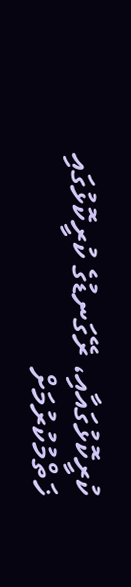ކުރީކޮޅުގައާއި، ރޭގަނޑުގެ ކުރީކޮޅުގައި ޚަތްމުކުރުމަށް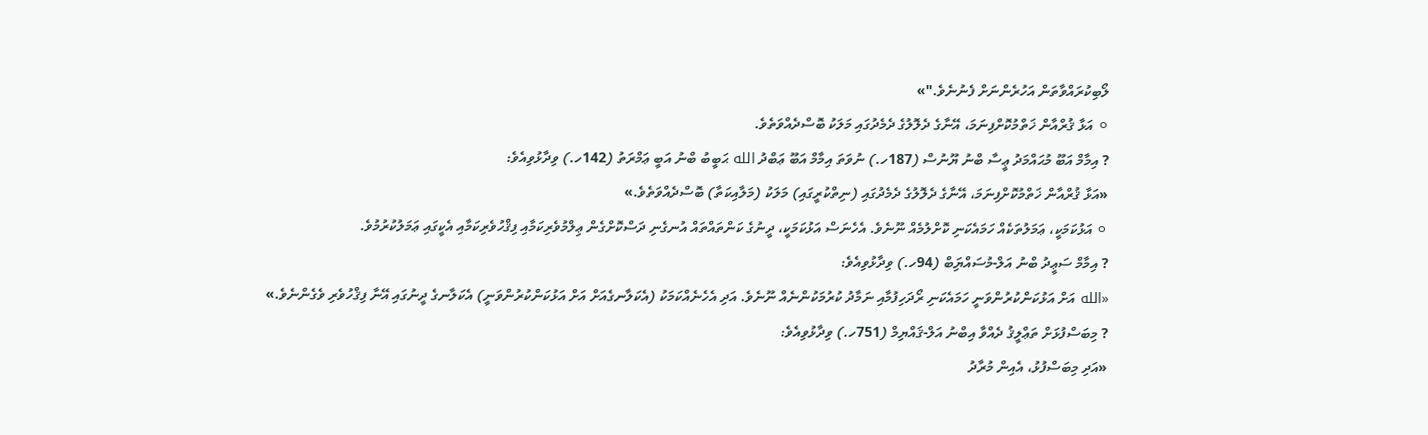ލޯބިކުރައްވާތަން އަހުރެންނަށް ފެނުނެވެ."»
⚪ އަޅާ ޤުރްއާން ޚަތްމުކޮށްފިނަމަ، އޭނާގެ ދެލޮލުގެ ދެމެދުގައި މަލަކު ބޮސްދެއްވަތެވެ.
? އިމާމް އަބޫ މުޙައްމަދު ޢީސާ ބްނު ޔޫނުސް (187ހ.) ނުވަތަ އިމާމް އަބޫ ޢަބްދު الله ޙަބީބު ބްނު އަބީ ޢަމްރަތު (142ހ.) ވިދާޅުވިއެވެ:
«އަޅާ ޤުރްއާން ޚަތްމުކޮށްފިނަމަ، އޭނާގެ ދެލޮލުގެ ދެމެދުގައި (ނިތްކުރީގައި) މަލަކު (މަލާއިކަތާ) ބޮސްދެއްވަތެވެ.»
⚪ އަޅުކަމަކީ، ޢަމަލުތަކެއް ހަމައެކަނި ކޮށްލުމެއް ނޫނެވެ. އެހެނަސް އަޅުކަމަކީ، ދީނުގެ ކަންތައްތައް އުނގެނި ދަސްކޮށްގެން ޢިލްމުވެރިކަމާއި ފިޤްހުވެރިކަމާއި އެކީގައި ޢަމަލުކުރުމުވެ.
? އިމާމް ސަޢީދު ބްނު އަލް-މުސައްޔިަބް (94ހ.) ވިދާޅުވިއެވެ:
«الله އަށް އަޅުކަންކުރުންވަނީ ހަމައެކަނި ރޯދަހިފުމާއި ނަމާދު ކުރުމަކުންނެއް ނޫނެވެ. އަދި އެހެނެއްކަމަކު (އެކަލާނގެއަށް އަށް އަޅުކަންކުރުންވަނީ) އެކަލާނގެ ދީނުގައި އޭނާ ފިޤްހުވެރި ވެގެންނެވެ.»
? މިބަސްފުޅަށް ތަޢްލީޤު ދެއްވާ އިބްނު އަލް-ޤައްޔިމް (751ހ.) ވިދާޅުވިއެވެ:
«އަދި މިބަސްފުޅު، އެއިން މުރާދު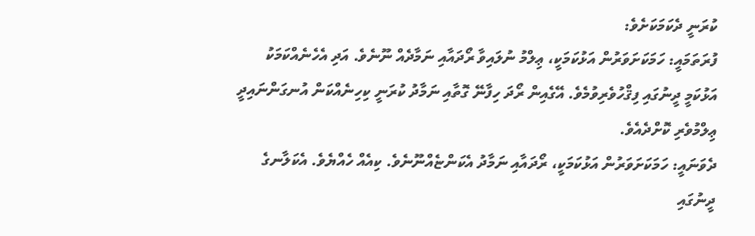ކުރަނީ ދެކަމަކަށެވެ:
ފުރަތަމައީ: ހަމަކަށަވަރުން އަޅުކަމަކީ، ޢިލްމު ނުލައިވާ ރޯދައާއި ނަމާދެއް ނޫނެވެ. އަދި އެހެނެއްކަމަކު އަޅުކަމީ ދީނުގައި ފިޤްހުވެރިވުމެވެ. އޭގެއިން ރޯދަ ހިފާނޭ ގޮތާއި ނަމާދު ކުރަނީ ކިހިނެއްކަން އުނގަންނައިދީ ޢިލްމުވެރި ކޮށްދެއެވެ.
ދެވަނައީ: ހަމަކަށަވަރުން އަޅުކަމަކީ، ރޯދައާއި ނަމާދު އެކަންޏެއްނޫނެވެ. ކިއެއް ހެއްޔެވެ. އެކަލާނގެ ދީނުގައި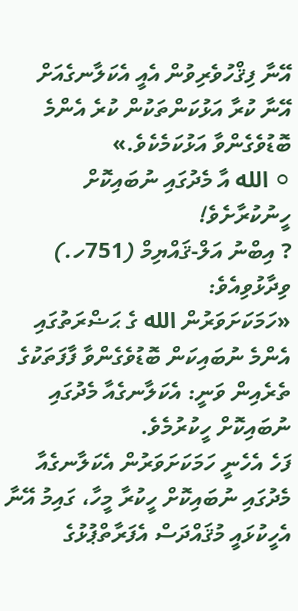އޭނާ ފިޤްހުވެރިވުން އެއީ އެކަލާނގެއަށް އޭނާ ކުރާ އަޅުކަންތަކުން ކުރެ އެންމެ ބޮޑުވެގެންވާ އަޅުކަމެކެވެ.»
⚪ الله އާ މެދުގައި ނުބައިކޮށް ހީނުކުރާށެވެ!
? އިބްނު އަލް-ޤައްޔިމް (751ހ.) ވިދާޅުވިއެވެ:
«ހަމަކަށަވަރުން الله ގެ ޙަޟްރަތުގައި އެންމެ ނުބައިކަން ބޮޑުވެގެންވާ ފާފަތަކުގެ ތެރެއިން ވަނީ: އެކަލާނގެއާ މެދުގައި ނުބައިކޮށް ހީކުރުމެވެ.
ފަހެ އެހެނީ ހަމަކަށަވަރުން އެކަލާނގެއާ މެދުގައި ނުބައިކޮށް ހީކުރާ މީހާ، ގައިމު އޭނާ އެހީކުޅައީ މުޤައްދަސް އެފަރާތްޕުޅުގެ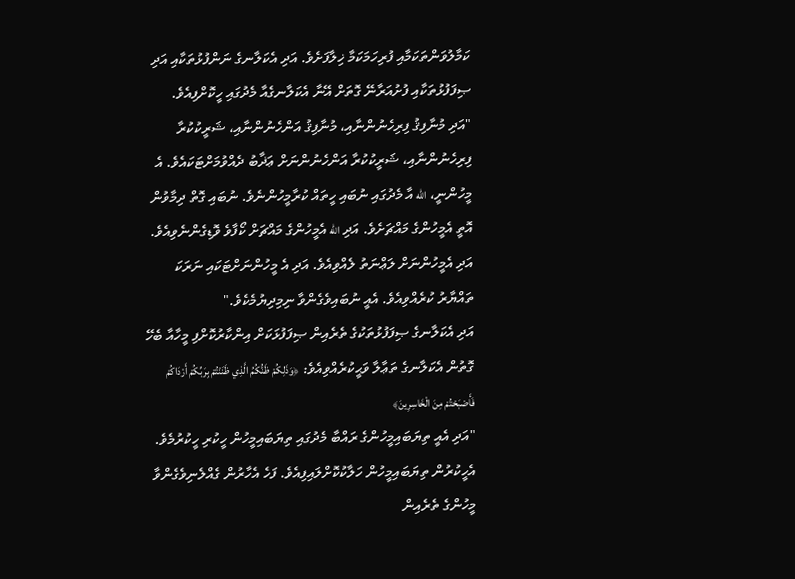ކަމާލުވަންތަކަމާއި ފުރިހަމަކަމާ ޚިލާފަށެވެ. އަދި އެކަލާނގެ ނަންފުޅުތަކާއި އަދި ޞިފަފުޅުތަކާއި ފުށުއަރާނޭ ގޮތަށް އޭނާ އެކަލާނގެއާ މެދުގައި ހީކޮށްފިއެވެ.
"އަދި މުނާފިޤު ފިރިހެނުންނާއި، މުނާފިޤު އަންހެނުންނާއި، ޝަރީކުކުރާ ފިރިހެނުންނާއި، ޝަރީކުކުރާ އަންހެނުންނަށް ޢަޛާބު ދެއްވުމަށްޓަކައެވެ. އެ މީހުންނީ، الله އާ މެދުގައި ނުބައި ހީތައް ކުރާމީހުންނެވެ. ނުބައި ގޮތް ދިމާވުން އޮތީ އެމީހުންގެ މައްޗަށެވެ. އަދި الله އެމީހުންގެ މައްޗަށް ކޯފާވެ ވޮޑިގެންނެވިއެވެ. އަދި އެމީހުންނަށް ލަޢްނަތު ލެއްވިއެވެ. އަދި އެ މީހުންނަށްޓަކައި ނަރަކަ ތައްޔާރު ކުރެއްވިއެވެ. އެއީ ނުބައިވެގެންވާ ނިމިދިޔުމެކެވެ."
އަދި އެކަލާނގެ ޞިފަފުޅުތަކުގެ ތެރެއިން ޞިފަފުޅަކަށް އިންކާރުކޮށްފި މީހާއާ ބެހޭ ގޮތުން އެކަލާނގެ ތަޢާލާ ވަޙީކުރެއްވިއެވެ: ﴿وَذَلِكُمْ ظَنُّكُمُ الَّذِي ظَنَنْتُمْ بِرَبِّكُمْ أَرْدَاكُمْ فَأَصْبَحْتُمْ مِنَ الْخَاسِرِينَ﴾
"އަދި އެއީ ތިޔަބައިމީހުންގެ ރައްބާ މެދުގައި ތިޔަބައިމީހުން ހީކުރި ހީކުރުމެވެ. އެހީކުރުން ތިޔަބައިމީހުން ހަލާކުކޮށްލައިފިއެވެ. ފަހެ އެހާރުން ގެއްލެނިވެގެންވާ މީހުންގެ ތެރެއިން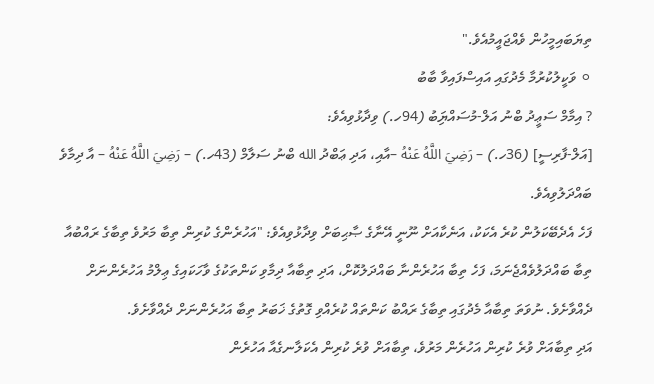ތިޔަބައިމީހުން ވެއްޖައީމުއެވެ."
⚪ ވަކީލުކުރުމާ މެދުގައި އައިސްފައިވާ ބާބު
? އިމާމް ސަޢީދު ބްނު އަލް-މުސައްޔިަބު (94ހ.) ވިދާޅުވިއެވެ:
[އަލް-ފާރިސީ] (36ހ.) – رَضِيَ اللَّهُ عَنْهُ –އާއި، އަދި ޢަބްދު الله ބްނު ސަލާމް (43ހ.) – رَضِيَ اللَّهُ عَنْهُ – އާ ދިމާވެ ބައްދަލުވިއެވެ.
ފަހެ އެދެބޭކަލުން ކުރެ އެކަކު، އަނެކާއަށް ނޫނީ އޭނާގެ ޞާޙިބަށް ވިދާޅުވިއެވެ: "އަހުރެންގެ ކުރިން ތިބާ މަރުވެ ތިބާގެ ރައްބުއާ ތިބާ ބައްދަލުވެއްޖެނަމަ، ފަހެ ތިބާ އަހުރެންނާ ބައްދަލުކޮށް، އަދި ތިބާއާ ދިމާވި ކަންތަކުގެ ވާހަކައިގެ ޢިލްމު އަހުރެންނަށް ދެއްވާށެވެ. ނުވަތަ ތިބާއާ މެދުގައި ތިބާގެ ރައްބު ކަންތައް ކުރެއްވި ގޮތުގެ ޚަބަރު ތިބާ އަހުރެންނަށް ދެއްވާށެވެ.
އަދި ތިބާއަށް ވުރެ ކުރިން އަހުރެން މަރުވެ، ތިބާއަށް ވުރެ ކުރިން އެކަލާނގެއާ އަހުރެން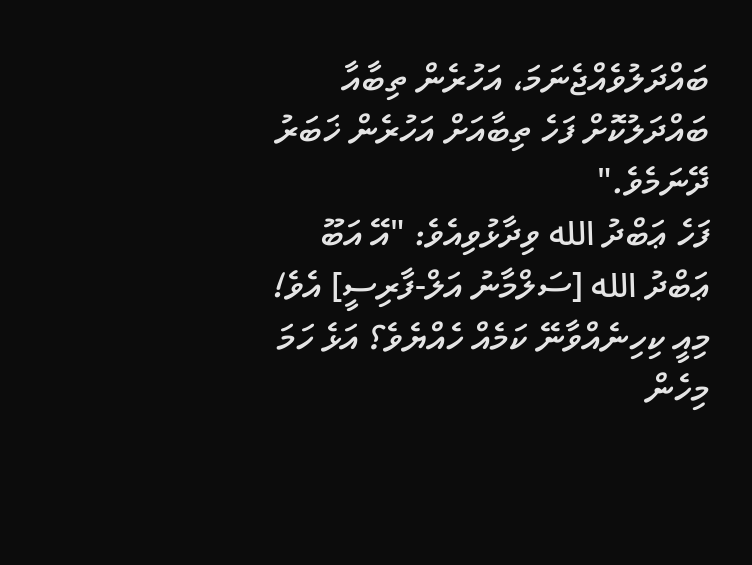ބައްދަލުވެއްޖެނަމަ، އަހުރެން ތިބާއާ ބައްދަލުކޮށް ފަހެ ތިބާއަށް އަހުރެން ޚަބަރު ދޭނަމެވެ."
ފަހެ ޢަބްދު الله ވިދާޅުވިއެވެ: "އޭ އަބޫ ޢަބްދު الله [ސަލްމާނު އަލް-ފާރިސީ] އެވެ! މިއީ ކިހިނެއްވާނޭ ކަމެއް ހެއްޔެވެ؟ އަޅެ ހަމަ މިހެން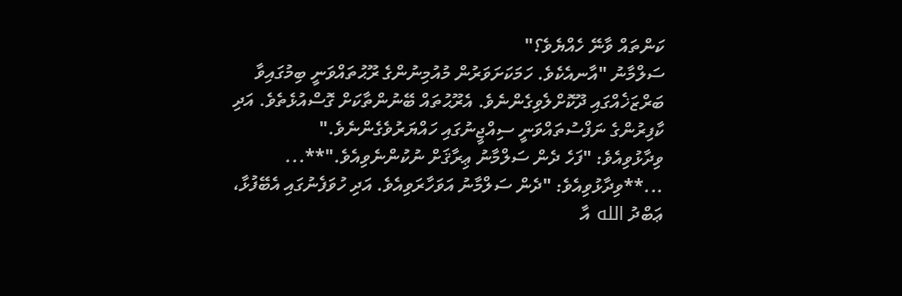ކަންތައް ވާނޭ ހެއްޔެވެ؟"
ސަލްމާނު "އާނއެކެވެ. ހަމަކަށަވަރުން މުއުމިނުންގެ ރޫޙުތައްވަނީ ބިމުގައިވާ ބަރްޒަޚެއްގައި ދޫކޮށްލެވިގެންނެވެ. އެރޫޙުތައް ބޭނުންތާކަށް ގޮސްއުޅެތެވެ. އަދި ކާފިރުންގެ ނަފްސުތައްވަނީ ސިއްޖީނުގައި ހައްޔަރުވެގެންނެވެ."
ވިދާޅުވިއެވެ: "ފަހެ ދެން ސަލްމާނު ޢިރާޤަށް ނުކުންނެވިއެވެ."**...
...**ވިދާޅުވިއެވެ: "ދެން ސަލްމާނު އަވަހާރަވިއެވެ. އަދި ހުވަފެނުގައި އެބޭފުޅާ، ޢަބްދު الله އާ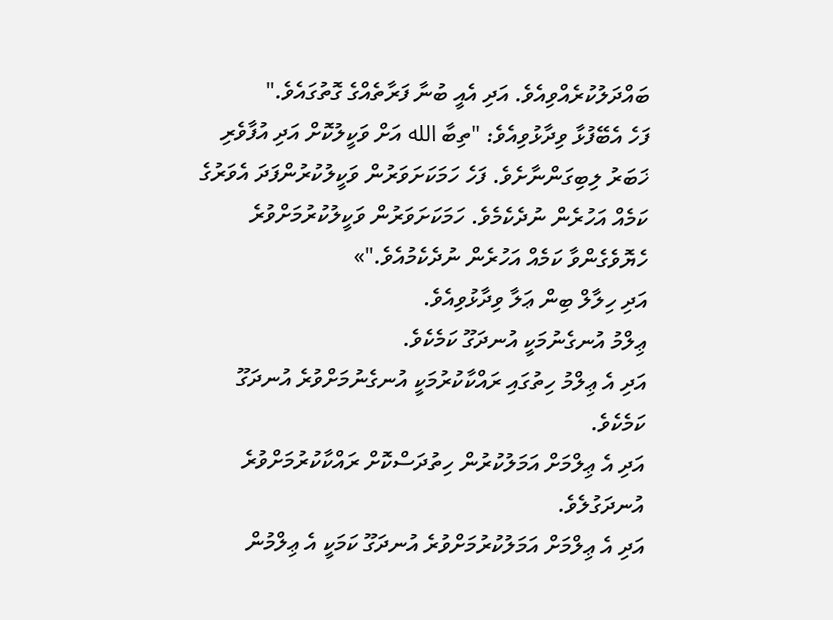ބައްދަލުކުރެއްވިއެވެ. އަދި އެއީ ބުނާ ފަރާތެއްގެ ގޮތުގައެވެ."
ފަހެ އެބޭފުޅާ ވިދާޅުވިއެވެ: "ތިބާ الله އަށް ވަކީލުކޮށް އަދި އުފާވެރި ޚަބަރު ލިބިގަންނާށެވެ. ފަހެ ހަމަކަށަވަރުން ވަކީލުކުރުންފަދަ އެވަރުގެ ކަމެއް އަހުރެން ނުދެކެމެވެ. ހަމަކަށަވަރުން ވަކީލުކުރުމަށްވުރެ ހެޔޮވެގެންވާ ކަމެއް އަހުރެން ނުދެކެމުއެވެ."»
އަދި ހިލާލް ބިން ޢަލާ ވިދާޅުވިއެވެ.
ޢިލްމު އުނގެނުމަކީ އުނދަގޫ ކަމެކެވެ.
އަދި އެ ޢިލްމު ހިތުގައި ރައްކާކުރުމަކީ އުނގެނުމަށްވުރެ އުނދަގޫ ކަމެކެވެ.
އަދި އެ ޢިލްމަށް އަމަލުކުރުން ހިތުދަސްކޮށް ރައްކާކުރުމަށްވުރެ އުނދަގުލެވެ.
އަދި އެ ޢިލްމަށް އަމަލުކުރުމަށްވުރެ އުނދަގޫ ކަމަކީ އެ ޢިލްމުން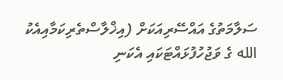ސަލާމަތުގެ އައްސޭރިއަކަށް (އިޚްލާސްތެރިކަމާއިއެކު الله ގެ ވަޖުހުފުޅައްޓަކައި އެކަނި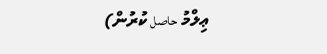ޢިލްމު حاصل ކުރުން)